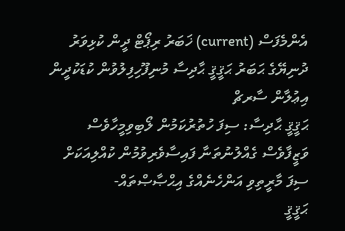އެންމެފަސް (current) ޚަބަރު ރިޕޯޓް ދީން ކުޅިވަރު ދުނިޔޭގެ ޙަބަރު ޙަޤީޤީ ޙާދިސާ މުނިފޫހިފިލުވުން ކުޑަކުދީން އިޢުލާން ސާރޗް
ޙަޤީޤީ ޙާދިސާ: ސިފަ ހުތުރުކަމުން ލޯބިވިމީހާވެސް ވަޒީފާވެސް ގެއްލުނުތަނާ ފައިސާވެރިވުމުން ކުއްލިއަކަށް ސިފަ މާރީތިވި އަންހެނެއްގެ އިޙްޞާޞްތައް-
ޙަޤީޤީ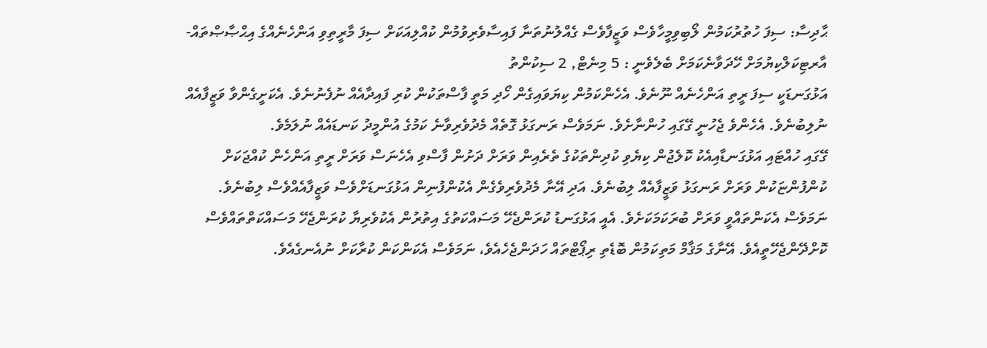ޙާދިސާ: ސިފަ ހުތުރުކަމުން ލޯބިވިމީހާވެސް ވަޒީފާވެސް ގެއްލުނުތަނާ ފައިސާވެރިވުމުން ކުއްލިއަކަށް ސިފަ މާރީތިވި އަންހެނެއްގެ އިޙްޞާޞްތައް-
އާރޓިކަލްކިޔުމަށް ހޭދަވާނެކަމަށް ބެލެވެނީ : 5 މިނެޓް, 2 ސިކުންތު
އަޅުގަނޑަކީ ސިފަ ރީތި އަންހެނެއް ނޫނެވެ. އެހެންކަމުން ކިޔަވައިގެން ހޯދި މަތީ ފާސްތަކުން ކުރި ފައިދާއެއް ނުފެނުނެވެ. އެކަށީގެންވާ ވަޒީފާއެއް ނުލިބުނެވެ. އެހެންވެ ޖެހުނީ ގޭގައި ހުންނާށެވެ. ނަމަވެސް ރަނގަޅު ގޮތެއް މެދުވެރިވާނެ ކަމުގެ އުންމީދު ކަނޑައެއް ނުލަމެވެ.
ގޭގައި ހުއްޓައި އަޅުގަނޑާއިއެކު ކޮލެޖުން ކިޔެވި ކުދިންތަކުގެ ތެރެއިން ވަރަށް ދަށުން ފާސްވި އެހެނަސް ވަރަށް ރީތި އަންހެން ކުއްޖަކަށް ކުންފުންޏަކުން ވަރަށް ރަނގަޅު ވަޒީފާއެއް ލިބުނެވެ. އަދި އޭނާ މެދުވެރިވެގެން އެކުންފުނިން އަޅުގަނޑަށްވެސް ވަޒީފާއެއްވެސް ލިބުނެވެ.
ނަމަވެސް އެކަންތައްވީ ވަރަށް ބުރަކަމަކަށެވެ. އެއީ އަޅުގަނޑު ކުރަންޖެހޭ މަސައްކަތުގެ އިތުރުން އެކުވެރިޔާ ކުރަންޖެހޭ މަސައްކަތްތައްވެސް ކޮށްދޭންޖެހޭތީއެވެ. އޭނާގެ މަޤާމް މަތިކަމުން ބޮޑެތި ރިޕޯޓްތައް ހަދަންޖެހެއެވެ، ނަމަވެސް އެކަންކަން ކުރާކަށް ނުއެނގެއެވެ.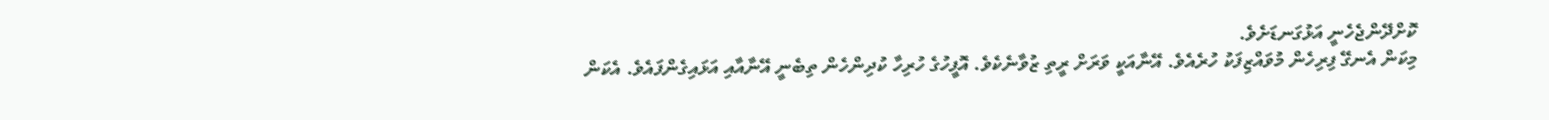ކޮށްދޭންޖެހެނީ އަޅުގަނޑަށެވެ.
މިކަން އެނގޭ ފިރިހެން މުވައްޒިފަކު ހުރެއެވެ. އޭނާއަކީ ވަރަށް ރީތި ޒުވާނެކެވެ. އޮފީހުގެ ހުރިހާ ކުދިންހެން ތިބެނީ އޭނާއާއި އަޅައިގެންފައެވެ. އެކަން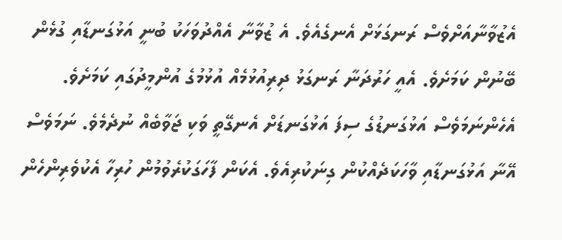އެޒުވާނާއަށްވެސް ރަނގަޅަށް އެނގެއެވެ. އެ ޒުވާނާ އެއްދުވަހަކު ބުނީ އަޅުގަނޑާއި ގުޅެން ބޭނުން ކަމަށެވެ. އެއީ ހަރުދަނާ ރަނގަޅު ދިރިއުޅުމެއް އުޅުމުގެ އުންމީދުގައި ކަމަށެވެ.
އެހެންނަމަވެސް އަޅުގަނޑުގެ ސިފަ އަޅުގަނޑަށް އެނގޭތީ ވަކި ޖަވާބެއް ނުދެމެވެ. ނަމަވެސް އޭނާ އަޅުގަނޑާއި ވާހަކަދެއްކުން ގިނަކުރިއެވެ. އެކަން ފާހަގަކުރެވުމުން ހުރިހާ އެކުވެރިންހެން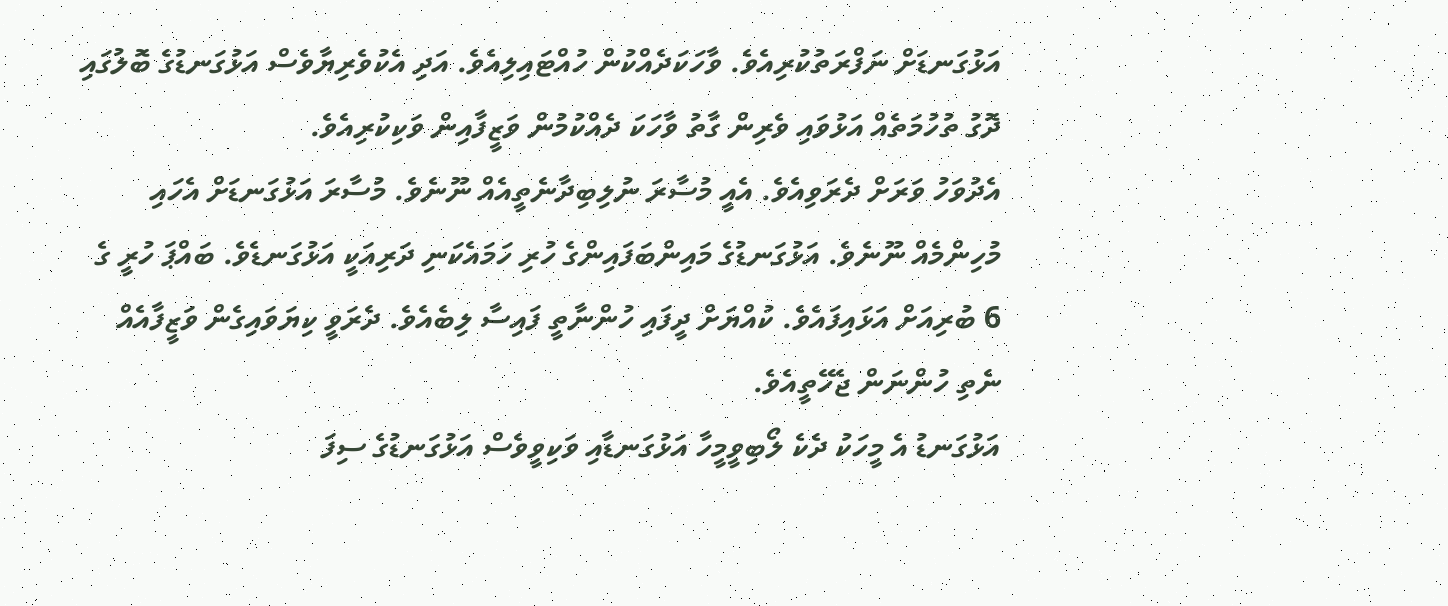އަޅުގަނޑަށް ނަފްރަތުކުރިއެވެ. ވާހަކަދެއްކުން ހުއްޓައިލިއެވެ. އަދި އެކުވެރިޔާވެސް އަޅުގަނޑުގެ ބޮލުގައި ދޮގު ތުހުމަތެއް އަޅުވައި ވެރިން ގާތު ވާހަކަ ދެއްކުމުން ވަޒީފާއިން ވަކިކުރިއެވެ.
އެދުވަހު ވަރަށް ދެރަވިއެވެ. އެއީ މުސާރަ ނުލިބިދާނެތީއެއް ނޫނެވެ. މުސާރަ އަޅުގަނޑަށް އެހައި މުހިންމެއް ނޫނެވެ. އަޅުގަނޑުގެ މައިންބަފައިންގެ ހުރި ހަމައެކަނި ދަރިއަކީ އަޅުގަނޑެވެ. ބައްޕަ ހުރީ ގެ 6 ބުރިއަށް އަޅައިފައެވެ. ކުއްޔަށް ދީފައި ހުންނާތީ ފައިސާ ލިބެއެވެ. ދެރަވީ ކިޔަވައިގެން ވަޒީފާއެއް ނެތި ހުންނަން ޖެހޭތީއެވެ.
އަޅުގަނޑު އެ މީހަކު ދެކެ ލޯބިވީމީހާ އަޅުގަނޑާއި ވަކިވީވެސް އަޅުގަނޑުގެ ސިފަ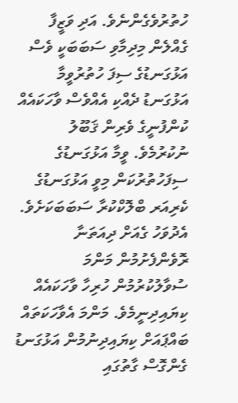ހުތުރުވެގެންނެވެ. އަދި ވަޒީފާ ގެއްލެން މިދިމާވި ސަބަބަކީ ވެސް އަޅުގަނޑުގެ ސިފަ ހުތުރުވީމާ އަޅުގަނޑު ދެއްކި އެއްވެސް ވާހަކައެއް ކުންފުނީގެ ވެރިން ޤަބޫލު ނުކުރުމެވެ. ވީމާ އަޅުގަނޑުގެ ސިފަހުތުރުކަން މިވީ އަޅުގަނޑުގެ ކެރިއަރ ބްލޮކްކުރާ ސަބަބަކަށެވެ.
އެދުވަހު ގެއަށް ދިއަތަނާ ރޮވެންފެށުމުން މަންމަ ސުވާލުކުރުމުން ހުރިހާ ވާހަކައެއް ކިޔައިދިނީމެވެ. މަންމަ އެވާހަކަތައް ބައްޕައަށް ކިޔައިދިނުމުން އަޅުގަނޑު ގެންގޮސް ގާތުގައި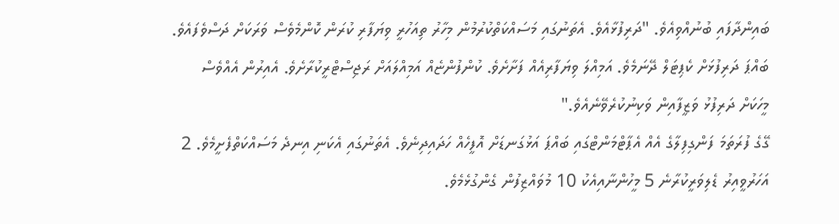ބައިންދާފައި ބުނުއްވިއެވެ. "ދަރިފުޅާއެވެ. އެތަނުގައި މަސައްކަތްކުރުމުން މިހާރު ތިއަހުރީ ވިޔަފާރި ކުރަން ކޮންމެވެސް ވަރަކަށް ދަސްވެފައެވެ. ބައްޕަ ދަރިފުޅަށް ކެޕިޓަލް ދޭނަމެވެ. އަމިއްލަ ވިޔަފާރިއެއް ފަށާށެވެ. ކުންފުންޏެއް އަމިއްލައަށް ރަޖިސްޓްރީކުރާށެވެ. އެއިރުން އެއްވެސް މީހަކަށް ދަރިފުޅު ވަޒީފާއިން ވަކިނުކުރެވޭނެއެވެ."
ގޭގެ ފުރަތަމަ ފަންގިފިލާގެ އެއް އެޕާޓްމަންޓްގައި ބައްޕަ އަޅުގަނޑަށް އޮފީހެއް ހަދައިދިނެވެ. އެތަނުގައި އެކަނި އިނދެ މަސައްކަތްފެށީމެވެ. 2 އަހަރުވީއިރު ޑެލިވަރީކުރާނެ 5 މީހުންނާއިއެކު 10 މުވައްޒިފުން ގެންގުޅެމެވެ.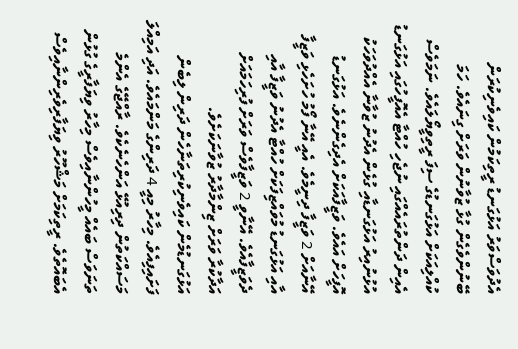އެދުވަސްވަރު އަޅުގަނޑު ރީތިކަމުން ކައިވެނިކުރަން ބޭނުންވެގެން ގުޅާ ޒުވާނުން ވަރަށް ގިނައެވެ. ހަމަ ކުއްލިއަކަށް އަޅުގަނޑުގެ ސިފަ ރީތިވީޔޯލައެވެ. ނަމަވެސް އެއިން ދަންތުރައެއްގައި ނުޖެހި ހުއްޓާ އެއޮފީހުގައި އަޅުގަނޑު އުޅުނުއިރު އަޅުގަނޑާއި ގުޅެން އެދުނު ޒުވާނާ އެއްދުވަހަކު އޮފީހަށް އައެވެ. ވަޒީފާއަކަށް އެދިގެންނެވެ. އަޅުގަނޑު އޭނާއަށް 2 ވަޒީފާ ދިނީމެވެ. އެއީ އޭނާ ފޯމު ހުށަހެޅި ވަޒީފާ އާއި އަޅުގަނޑު މުވައްޒިފަކަށް ހުއްޓާ އެދުނު ވަޒީފާ އާއި ދެވަޒީފާއެވެ. އޭނާވީ 2 ވަޒީފާވެސް ވަރަށް ފުރިހަމައަށް އަދާކުރާ ވަރަށް ޒިންމާދާރު ޒުވާނަކަށެވެ.
އަޅުގަނޑުމެން ކައިވެނިކުރިތަނާހެން ދަރިން ލިބެން ފަށައިފިއެވެ. މިހާރު މިއީ 4 ދަރިންގެ މަންމައެވެ. އަދި އަމިއްލަ މަސައްކަތުން ދިރިއުޅޭ އަންހެނެކެވެ. ރާއްޖޭގެ އެންމެ ތަނަވަސް ބައެއް މީހުންނާއިވެސް މިހާރު ވިޔަފާރީގެ ގުޅުން އެބައޮތެވެ. ރީތިކަމަށް މަޝްހޫރު ވިޔަފާރިވެރިންނާއިވެސް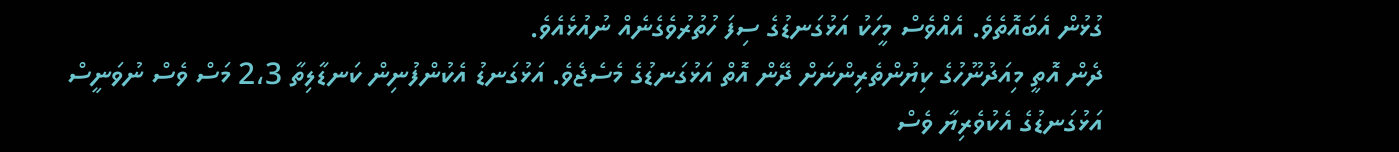ގުޅުން އެބައޮތެވެ. އެއްވެސް މީހަކު އަޅުގަނޑުގެ ސިފަ ހުތުރުވެގެނެއް ނުއުޅެއެވެ.
ދެން އޮތީ މިއަދުނޫހުގެ ކިޔުންތެރިންނަށް ދޭން އޮތް އަޅުގަނޑުގެ މެސެޖެވެ. އަޅުގަނޑު އެކުންފުނިން ކަނޑާލިތާ 2،3 މަސް ވެސް ނުވަނީސް އަޅުގަނޑުގެ އެކުވެރިޔާ ވެސް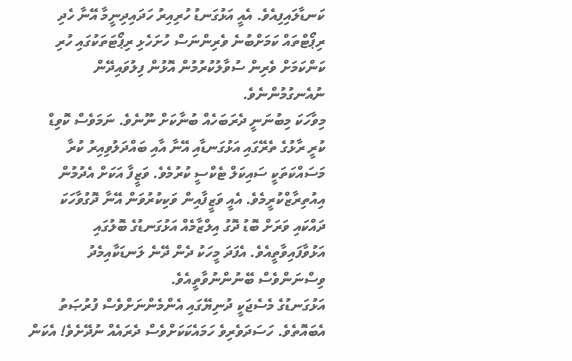ކަނޑާލައިފިއެވެ. އެއީ އަޅުގަނޑު ހުރިއިރު ހަދައިދިނީމާ އޭނާ ހެދި ރިޕޯޓްތައް ކަމަށްބުނެ ވެރިންނަސް ހުށަހެޅި ރިޕޯޓަތަކުގައި ހުރި ކަންކަމަށް ވެރިން ސުވާލުކުރުމުން އޮޅުން ފިލުވައިދޭން ނުއެނގުމުންނެވެ.
މިވާހަކަ މިބުނަނީ ދެރަބަހެއް ބުނާކަށް ނޫނެވެ. ނަމަވެސް ކޮވިޑް ކުރީ ރާޅުގެ ތެރޭގައި އަޅުގަނޑާއި އޭނާ އާއި ބައްދަލުވިއިރު ކުރާ މަސައްކަތަކީ ސައިކަލް ޓެކްސީ ކުރުމެވެ. ވަޒީފާ އަކަށް އެދުމުން އިއުތިރާޒްކުރީމެވެ. އެއީ ވަޒީފާއިން ވަކިކުރުވަން އޭނާ ދޮގުވާހަކަ ދައްކައި ވަރަށް ބޮޑު ދޮގު އިލްޒާމެއް އަޅުގަނޑުގެ ބޮލުގައި އަޅުވާފައިވާތީއެވެ. އެފަދަ މީހަކު ދެން ދޭނެ ލަނޑަކާއިމެދު ވިސްނަންވެސް ބޭނުންނުވާތީއެވެ.
އަޅުގަނޑުގެ މެސެޖަކީ ދުނިޔޭގައި އެންމެންނަށްވެސް ފުރުޞަތު އެބައޮތެވެ. ހަސަދަވެރިވެ ހަމައެކަކަށްވެސް ދެރައެއް ނުދޭށެވެ! އެކަން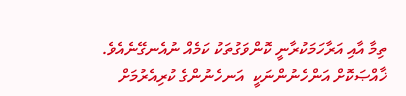ތިމާ އާއި އަރާހަމަކުރާނީ ކޮންވަގުތަކު ކަމެއް ނުއެނގޭނެއެވެ. ޚާއްޞަކޮށް އަންހެނުންނަކީ  އަނހެނުންގެ ކުރިއެރުމަށް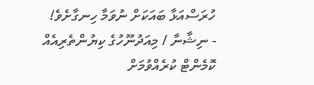ހުރަސްއަޅާ ބައަކަށް ނުވަމާ ހިނގާށެވެ!
- ނިޝާނާ / މިއަދުނޫހުގެ ކިޔުންތެރިއެއް
ކޮމެންޓް ކުރެއްވުމަށް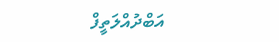އަބްދުއްލަތީފް